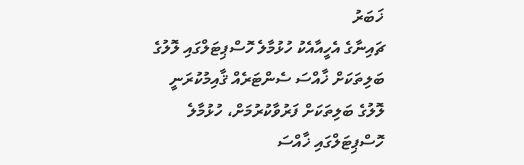ޚަބަރު
ޗައިނާގެ އެހީއާއެކު ހުޅުމާލެ ހޮސްޕިޓަލްގައި ލޮލުގެ ބަލިތަކަށް ޚާއްސަ ސެންޓަރެއް ޤާއިމުކުރަނީ
ލޮލުގެ ބަލިތަކަށް ފަރުވާކުރުމަށް، ހުޅުމާލެ ހޮސްޕިޓަލްގައި ޚާއްސަ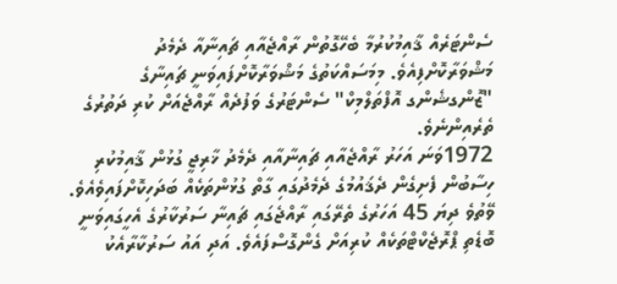ސެންޓަރެއް ޤާއިމުކުރުމާ ބެހޭގޮތުން ރާއްޖެއާއި ޗައިނާއާ ދެމެދު މަޝްވަރާކޮށްފިއެވެ. މިމަސައްކަތުގެ މަޝްވަރާކޮށްފައިވަނީ ޗައިނާގެ "ޒޮންގޝެންގ އޮފްތަލްމިކް" ސެންޓަރުގެ ވަފުދެއް ރާއްޖެއަށް ކުރި ދަތުރުގެ ތެރެއިންނެވެ.
1972ވަނަ އަހަރު ރާއްޖެއާއި ޗައިނާއާއި ދެމެދު ޚާރިޖީ ގުޅުން ޤާއިމުކުރި ހިސާބުން ފެށިގެން ދެޤައުމުގެ ދެމެދުގައި ގާތް ގުޅުންތަކެއް ބަދަހިކޮށްފައިވެއެވެ. ވޭތުވެ ދިޔަ 45 އަހަރުގެ ތެރޭގައި ރާއްޖެގައި ޗައިނާ ސަރުކާރުގެ އެހީގައިވަނީ ބޮޑެތި ޕްރޮޖެކްޓްތަކެއް ކުރިއަށް ގެންގޮސްފައެވެ. އަދި އައު ސަރުކާރާއެކު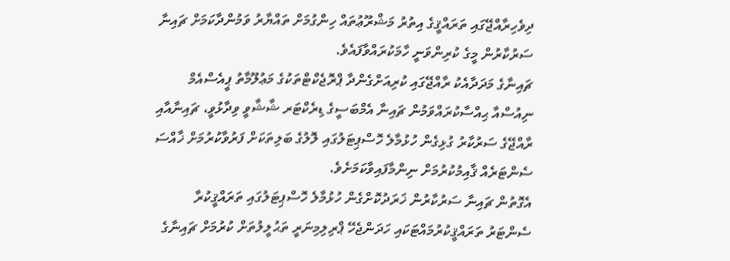ދިވެހިރާއްޖޭގައި ތަރައްޤީގެ އިތުރު މަޝްރޫޢުތައް ހިންގުމަށް ތައްޔާރު ވަމުންދާކަމަށް ޗައިނާ ސަރުކާރުން މީގެ ކުރިންވަނީ ހާމަކުރައްވާފައެވެ.
ޗައިނާގެ މަދަދާއެކު ރާއްޖޭގައި ކުރިއަށްގެންދާ ޕްރޮޖެކްޓްތަކުގެ މަޢުލޫމާތު ޕީއެސްއެމް ނިއުސްއާ ޙިއްސާކުރައްވަމުން ޗައިނާ އެމްބަސީގެ ޑިރެކްޓަރ ޝާޝާވީ ވިދާޅުވީ، ޗައިނާއާއި ރާއްޖޭގެ ސަރުކާރު ގުޅިގެން ހުޅުމާލެ ހޮސްޕިޓަލުގައި ލޮލުގެ ބަލިތަކަށް ފަރުވާކުރުމަށް ޚާއްސަ ސެންޓަރެއް ޤާއިމުކުރުމަށް ނިންމާފައިވާކަމަށެވެ.
އެގޮތުން ޗައިނާ ސަރުކާރުން ޚަރަދުކޮށްގެން ހުޅުމާލެ ހޮސްޕިޓަލުގައި ތަރައްޤީކުރާ ސެންޓަރު ތަރައްޤީކުރުމައްޓަކައި ހަދަންޖެހޭ ޕްރިލިމިނަރީ ތަޙުލީލުތަށް ކުރުމަށް ޗައިނާގެ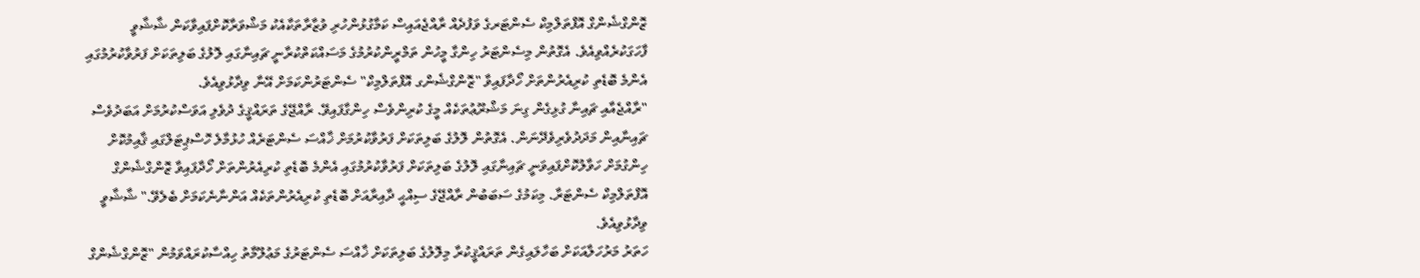ޒޮންގްޝެންގް އޮފްތަލްމިކް ސެންޓަރގެ ވަފުދެއް ރާއްޖެއައިސް ކަމާގުޅުންހުރި ވުޒާރާތަކާއެކު މަޝްވަރާކޮށްފައިވާކަން ޝާޝާވީ ފާހަގަކުރެއްވިއެވެ. އެގޮތުން މިސެންޓަރު ހިންގާ މީހުން ތަމްރީންކުރުމުގެ މަސައްކަތްކުރާނީ ޗައިނާގައި ލޮލުގެ ބަލިތަކަށް ފަރުވާކުރުމުގައި އެންމެ ބޮޑެތި ކުރިއެރުންތަށް ހޯދާފައިވާ "ޒޮންގްޝެންގ އޮފްތަލްމިކް" ސެންޓަރުންކަމަށް އޭނާ ވިދާޅުވިއެވެ.
"ރާއްޖެއާއި ޗައިނާ ގުޅިގެން ގިނަ މަޝްރޫޢުތަކެއް މީގެ ކުރިންވެސް ހިންގާފައިވޭ. ރާއްޖޭގެ ތަރައްޤީގެ ދުވެލި އަވަސްކުރުމަށް އަބަދުވެސް ޗައިނާއިން މަދަދުވެރިވެދޭނަން. އެގޮތުން ލޮލުގެ ބަލިތަކަށް ފަރުވާކުރުމަށް ޚާއްސަ ސެންޓަރެއް ހުޅުމާލެ ހޮސްޕިޓަލްގައި ޤާއިމުކޮށް ހިންގުމަށް ހަވާލުކޮށްފައިވަނީ ޗައިނާގައި ލޮލުގެ ބަލިތަކަށް ފަރުވާކުރުމުގައި އެންމެ ބޮޑެތި ކުރިއެރުންތަށް ހޯދާފައިވާ ޒޮންގްޝެންގް އޮފްތަލްމިކް ސެންޓަރާ. މިކަމުގެ ސަބަބުން ރާއްޖޭގެ ސިއްޙީ ދާއިރާއަށް ބޮޑެތި ކުރިއެރުންތަކެއް އަންނާނެކަމަށް ބެލެވޭ." ޝާޝާވީ ވިދާޅުވިއެވެ.
ހަތަރު މަރުހަލާއަކަށް ބަހާލައިގެން ތަރައްޤީކުރާ މިލޮލުގެ ބަލިތަކަށް ޚާއްސަ ސެންޓަރުގެ މަޢުލޫމާތު ހިއްސާކުރައްވަމުން "ޒޮންގްޝެންގް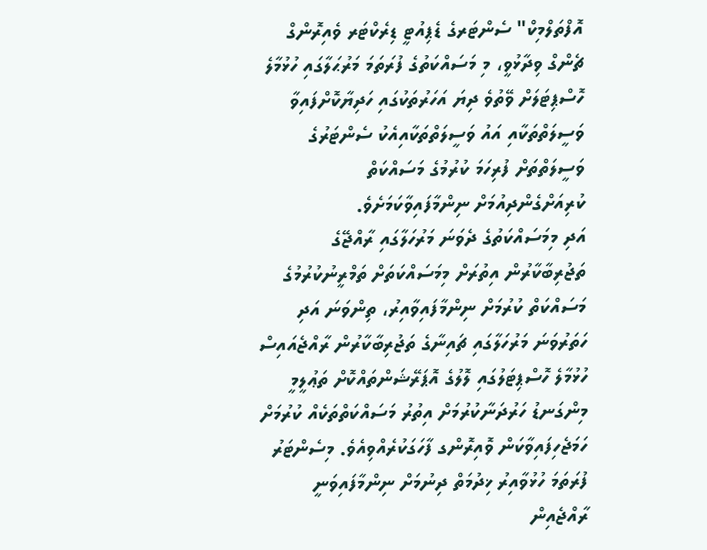އޮފްތަލްމިކް" ސެންޓަރގެ ޑެޕިއުޓީ ޑިރެކްޓަރ ވެއިރޮންގް ޗެންގް ވިދާޅުވީ، މި މަސައްކަތުގެ ފުރަތަމަ މަރުޙަލާގައި ހުޅުމާލެ ހޮސްޕިޓަލަށް ވޭތުވެ ދިޔަ އަހަރުތަކުގައި ހަދިޔާކޮށްފައިވާ ވަސީލަތްތަކާއި އައު ވަސީލަތްތަކާއިއެކު ސެންޓަރުގެ ވަސީލަތްތަށް ފުރިހަމަ ކުރުމުގެ މަސައްކަތް ކުރިއަށްގެންދިއުމަށް ނިންމާފައިވާކަމަށެވެ.
އަދި މިމަސައްކަތުގެ ދެވަނަ މަރުހަލާގައި ރާއްޖޭގެ ތަޖުރިބާކާރުން އިތުރަށް މިމަސައްކަތަށް ތަމްރީނުކުރުމުގެ މަސައްކަތް ކުރުމަށް ނިންމާފައިވާއިރު، ތިންވަނަ އަދި ހަތަރުވަނަ މަރުހަލާގައި ޗައިނާގެ ތަޖުރިބާކާރުން ރާއްޖެއައިސް ހުޅުމާލެ ހޮސްޕިޓަލުގައި ލޮލުގެ އޮޕަރޭޝަންތައްކޮށް ތަޢުލީމީ މިންގަނޑު ހަރުދަނާކުރުމަށް އިތުރު މަސައްކަތްތަކެއް ކުރުމަށް ހަމަޖެހިފައިވާކަން ވޮއިރޮންގ ފާހަގަކުރެއްވިއެވެ. މިސެންޓަރު ފުރަތަމަ ހުޅުވާއިރު ޚިދުމަތް ދިނުމަށް ނިންމާފައިވަނީ ރާއްޖެއިން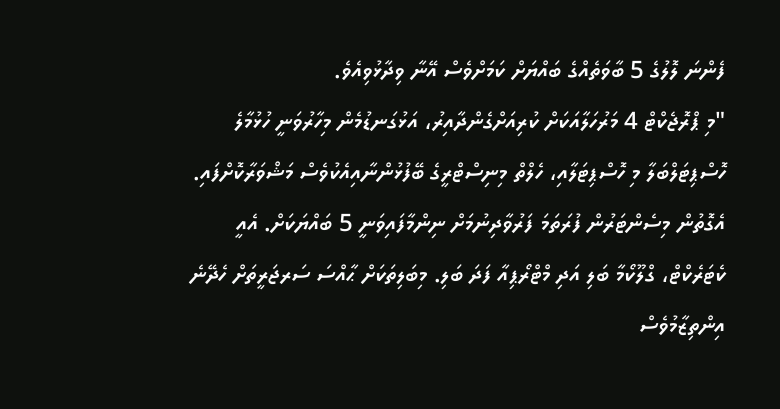ފެންނަ ލޮލުގެ 5 ބާވަތެއްގެ ބައްޔަށް ކަމަށްވެސް އޭނާ ވިދާޅުވިއެވެ.
"މި ޕްރޮޖެކްޓް 4 މަރުހަލާއަކަށް ކުރިއަށްގެންދާއިރު، އަޅުގަނޑުމެން މިހާރުވަނީ ހުޅުމާލެ ހޮސްޕިޓަލްބަލާ މި ހޮސްޕިޓަލާއި، ހެލްތް މިނިސްޓްރީގެ ބޭފުޅުންނާއިއެކުވެސް މަޝްވަރާކޮށްފައި. އެގޮތުން މިސެންޓަރުން ފުރަތަމަ ފަރުވާދިނުމަށް ނިންމާފައިވަނީ 5 ބައްޔަކަށް. އެއީ ކެޓަރެކްޓް، ގްލޫކޯމާ ބަލި އަދި މްޓްރޯޕިއާ ފަދަ ބަލި. މިބަލިތަކަށް ޙާއްސަ ސަރޖަރީތަށް ހެދޭނެ އިންތިޒާމުވެސް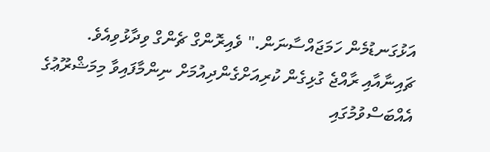އަޅުގަނޑުމެން ހަމަޖައްސާނަން." ވެއިރޮންގް ޗެންގް ވިދާޅުވިއެވެ.
ޗައިނާއާއި ރާއްޖެ ގުޅިގެން ކުރިއަށްގެންދިއުމަށް ނިންމާފައިވާ މިމަޝްރޫޢުގެ އެއްބަސްވުމުގައި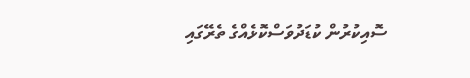ސޮއިކުރުން ކުޑަދުވަސްކޮޅެއްގެ ތެރޭގައި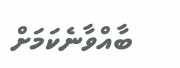ބާއްވާނެކަމަށް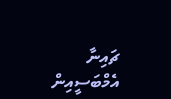ޗައިނާ އެމްބަސީއިން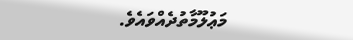މަޢުލޫމާތުދެއްވައެވެ.